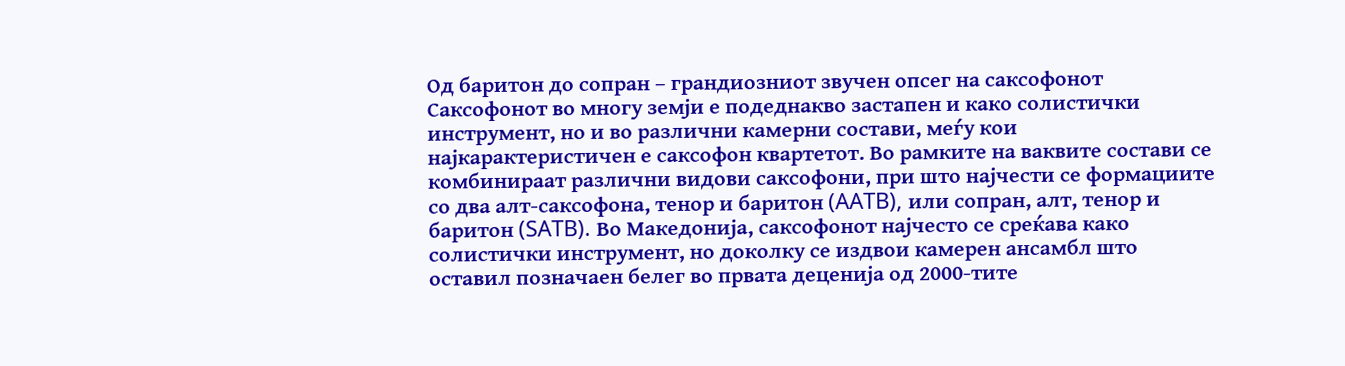Од баритон до сопран – грандиозниот звучен опсег на саксофонот
Саксофонот во многу земји е подеднакво застапен и како солистички инструмент, но и во различни камерни состави, меѓу кои најкарактеристичен е саксофон квартетот. Во рамките на ваквите состави се комбинираат различни видови саксофони, при што најчести се формациите со два алт-саксофона, тенор и баритон (AATB), или сопран, алт, тенор и баритон (SATB). Во Македонија, саксофонот најчесто се среќава како солистички инструмент, но доколку се издвои камерен ансамбл што оставил позначаен белег во првата деценија од 2000-тите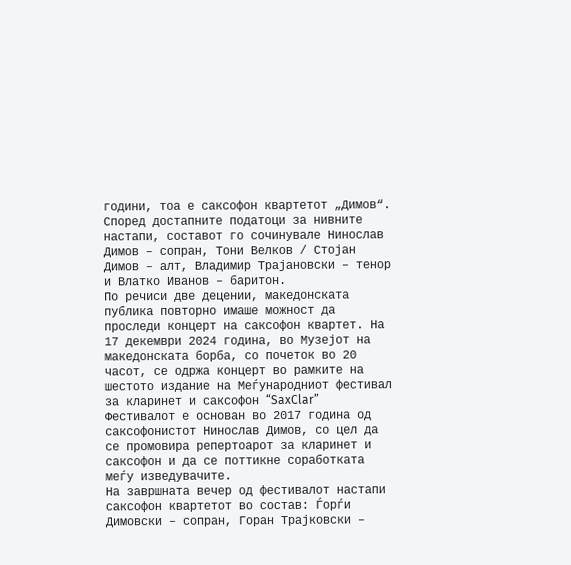години, тоа е саксофон квартетот „Димов“. Според достапните податоци за нивните настапи, составот го сочинувале Нинослав Димов – сопран, Тони Велков / Стојан Димов – алт, Владимир Трајановски – тенор и Влатко Иванов – баритон.
По речиси две децении, македонската публика повторно имаше можност да проследи концерт на саксофон квартет. На 17 декември 2024 година, во Музејот на македонската борба, со почеток во 20 часот, се одржа концерт во рамките на шестото издание на Меѓународниот фестивал за кларинет и саксофон “SaxClar” Фестивалот е основан во 2017 година од саксофонистот Нинослав Димов, со цел да се промовира репертоарот за кларинет и саксофон и да се поттикне соработката меѓу изведувачите.
На завршната вечер од фестивалот настапи саксофон квартетот во состав: Ѓорѓи Димовски – сопран, Горан Трајковски –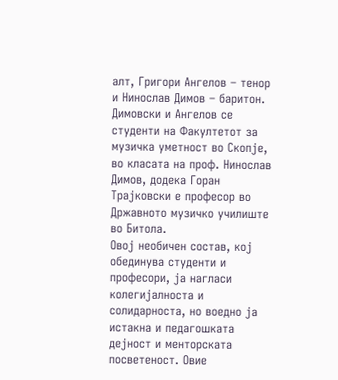алт, Григори Ангелов – тенор и Нинослав Димов – баритон. Димовски и Ангелов се студенти на Факултетот за музичка уметност во Скопје, во класата на проф. Нинослав Димов, додека Горан Трајковски е професор во Државното музичко училиште во Битола.
Овој необичен состав, кој обединува студенти и професори, ја нагласи колегијалноста и солидарноста, но воедно ја истакна и педагошката дејност и менторската посветеност. Овие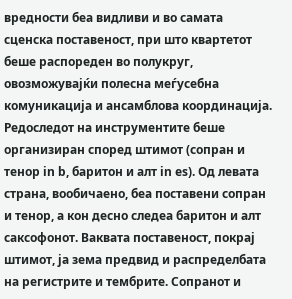вредности беа видливи и во самата сценска поставеност, при што квартетот беше распореден во полукруг, овозможувајќи полесна меѓусебна комуникација и ансамблова координација. Редоследот на инструментите беше организиран според штимот (сопран и тенор in b, баритон и алт in es). Од левата страна, вообичаено, беа поставени сопран и тенор, а кон десно следеа баритон и алт саксофонот. Ваквата поставеност, покрај штимот, ја зема предвид и распределбата на регистрите и тембрите. Сопранот и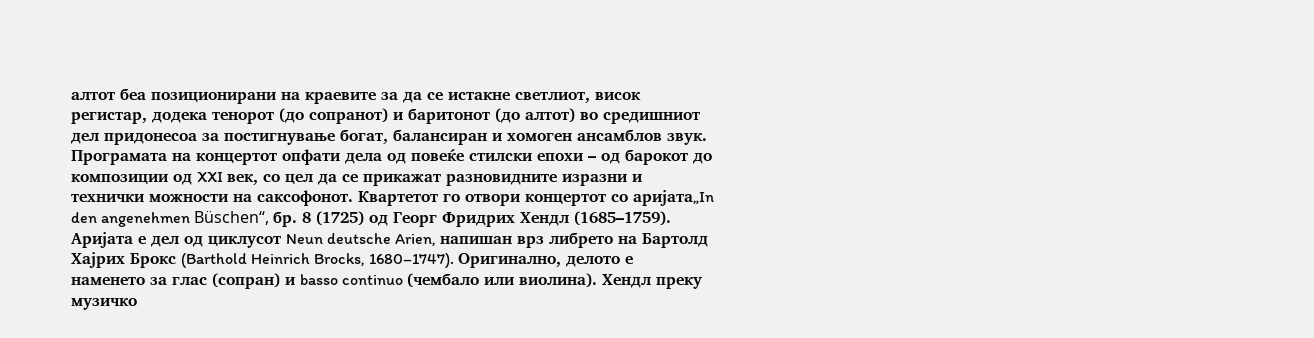алтот беа позиционирани на краевите за да се истакне светлиот, висок регистар, додека тенорот (до сопранот) и баритонот (до алтот) во средишниот дел придонесоа за постигнување богат, балансиран и хомоген ансамблов звук.
Програмата на концертот опфати дела од повеќе стилски епохи – од барокот до композиции од XXI век, со цел да се прикажат разновидните изразни и технички можности на саксофонот. Квартетот го отвори концертот со аријата„In den angenehmen Büschen“, бр. 8 (1725) од Георг Фридрих Хендл (1685–1759). Аријата е дел од циклусот Neun deutsche Arien, напишан врз либрето на Бартолд Хајрих Брокс (Barthold Heinrich Brocks, 1680–1747). Оригинално, делото е наменето за глас (сопран) и basso continuo (чембало или виолина). Хендл преку музичко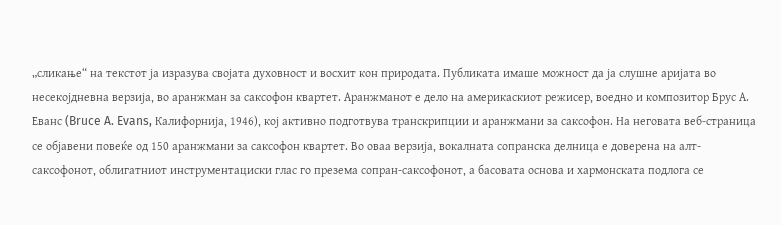„сликање“ на текстот ја изразува својата духовност и восхит кон природата. Публиката имаше можност да ја слушне аријата во несекојдневна верзија, во аранжман за саксофон квартет. Аранжманот е дело на америкаскиот режисер, воедно и композитор Брус А. Еванс (Bruce A. Evans, Калифорнија, 1946), кој активно подготвува транскрипции и аранжмани за саксофон. На неговата веб-страница се објавени повеќе од 150 аранжмани за саксофон квартет. Во оваа верзија, вокалната сопранска делница е доверена на алт-саксофонот, облигатниот инструментациски глас го презема сопран-саксофонот, а басовата основа и хармонската подлога се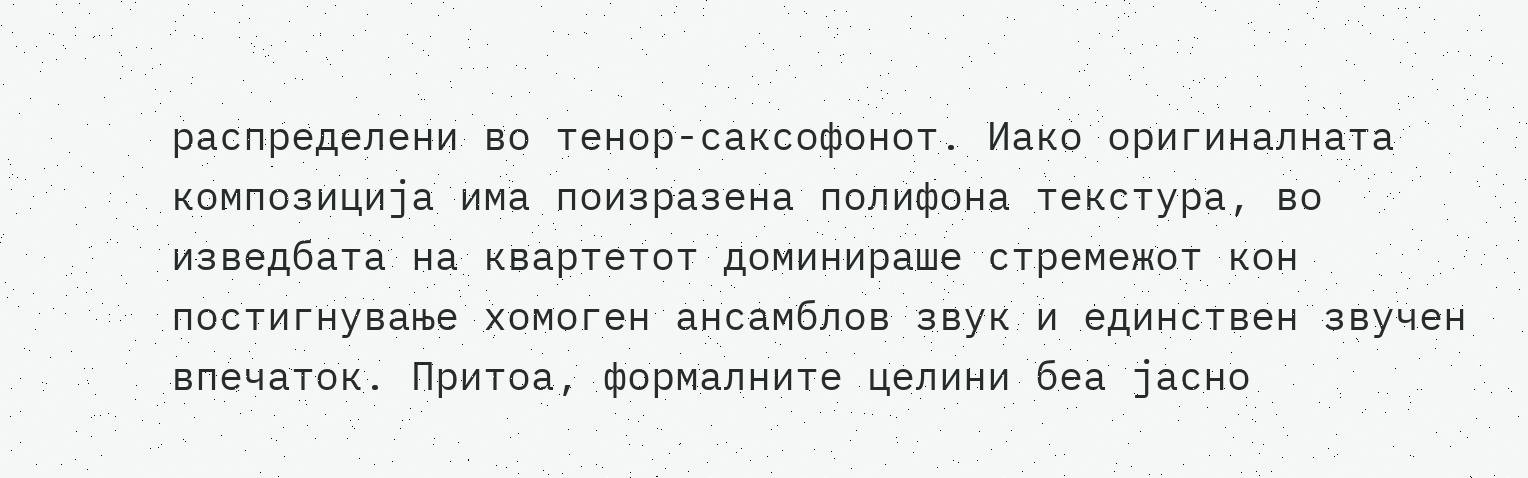распределени во тенор-саксофонот. Иако оригиналната композиција има поизразена полифона текстура, во изведбата на квартетот доминираше стремежот кон постигнување хомоген ансамблов звук и единствен звучен впечаток. Притоа, формалните целини беа јасно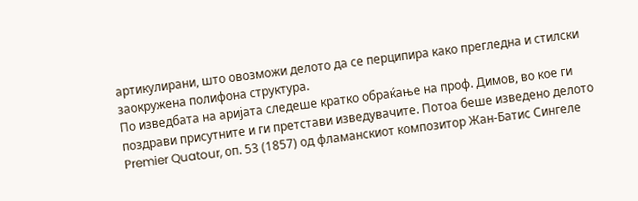артикулирани, што овозможи делото да се перципира како прегледна и стилски заокружена полифона структура.
По изведбата на аријата следеше кратко обраќање на проф. Димов, во кое ги поздрави присутните и ги претстави изведувачите. Потоа беше изведено делото Premier Quatour, оп. 53 (1857) од фламанскиот композитор Жан-Батис Сингеле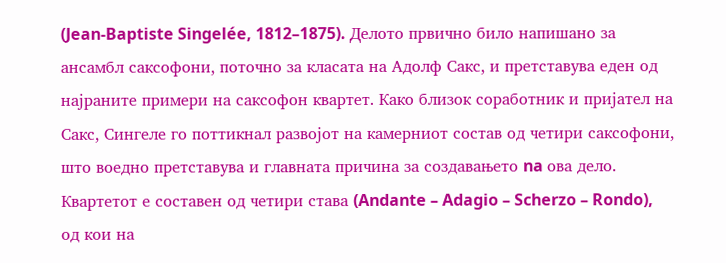(Jean-Baptiste Singelée, 1812–1875). Делото првично било напишано за ансамбл саксофони, поточно за класата на Адолф Сакс, и претставува еден од најраните примери на саксофон квартет. Како близок соработник и пријател на Сакс, Сингеле го поттикнал развојот на камерниот состав од четири саксофони, што воедно претставува и главната причина за создавањето na ова дело. Квартетот е составен од четири става (Andante – Adagio – Scherzo – Rondo), од кои на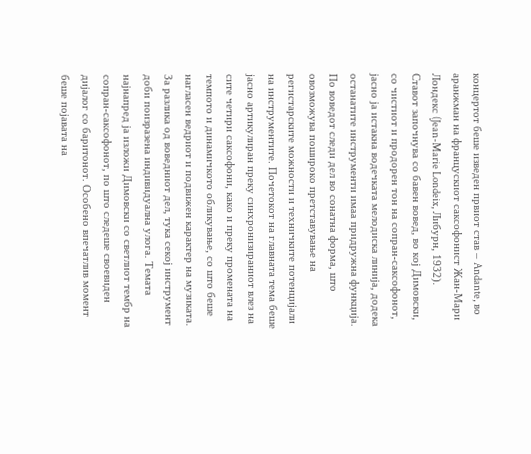концертот беше изведен првиот став – Andante, во аранжман на францускиот саксофонист Жан-Мари Лондекс (Jean-Marie Londeix, Либурн, 1932).
Ставот започнува со бавен вовед, во кој Димовски, со чистиот и продорен тон на сопран-саксофонот, јасно ја истакна водечката мелодиска линија, додека останатите инструменти имаа придружна функција. По воведот следи дел во сонатна форма, што овозможува пошироко претставување на регистарските можности и техничките потенцијали на инструментите. Почетокот на главната тема беше јасно артикулиран преку синхронизираниот влез на сите четири саксофони, како и преку промената на темпото и динамичкото обликување, со што беше нагласен ведриот и подвижен карактер на музиката. За разлика од воведниот дел, тука секој инструмент доби поизразена индивидуална улога. Темата најнапред ја изложи Димовски со светлиот тембр на сопран-саксофонот, по што следеше своевиден дијалог со баритонот. Особено впечатлив момент беше појавата на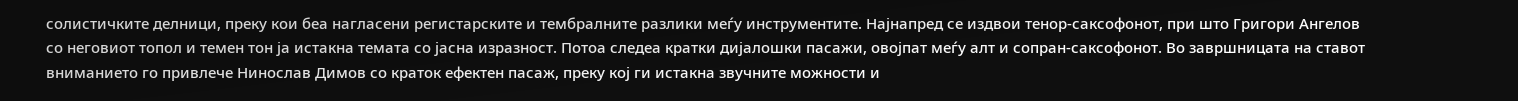солистичките делници, преку кои беа нагласени регистарските и тембралните разлики меѓу инструментите. Најнапред се издвои тенор-саксофонот, при што Григори Ангелов со неговиот топол и темен тон ја истакна темата со јасна изразност. Потоа следеа кратки дијалошки пасажи, овојпат меѓу алт и сопран-саксофонот. Во завршницата на ставот вниманието го привлече Нинослав Димов со краток ефектен пасаж, преку кој ги истакна звучните можности и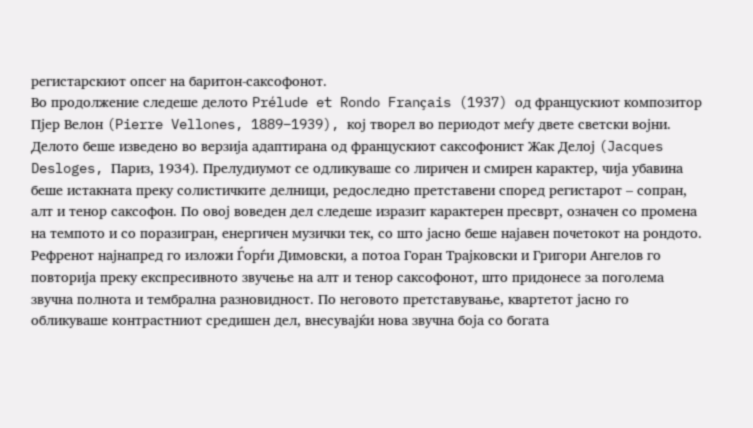регистарскиот опсег на баритон-саксофонот.
Во продолжение следеше делото Prélude et Rondo Franҫais (1937) од францускиот композитор Пјер Велон (Pierre Vellones, 1889–1939), кој творел во периодот меѓу двете светски војни. Делото беше изведено во верзија адаптирана од францускиот саксофонист Жак Делој (Jacques Desloges, Париз, 1934). Прелудиумот се одликуваше со лиричен и смирен карактер, чија убавина беше истакната преку солистичките делници, редоследно претставени според регистарот – сопран, алт и тенор саксофон. По овој воведен дел следеше изразит карактерен пресврт, означен со промена на темпото и со поразигран, енергичен музички тек, со што јасно беше најавен почетокот на рондото. Рефренот најнапред го изложи Ѓорѓи Димовски, а потоа Горан Трајковски и Григори Ангелов го повторија преку експресивното звучење на алт и тенор саксофонот, што придонесе за поголема звучна полнота и тембрална разновидност. По неговото претставување, квартетот јасно го обликуваше контрастниот средишен дел, внесувајќи нова звучна боја со богата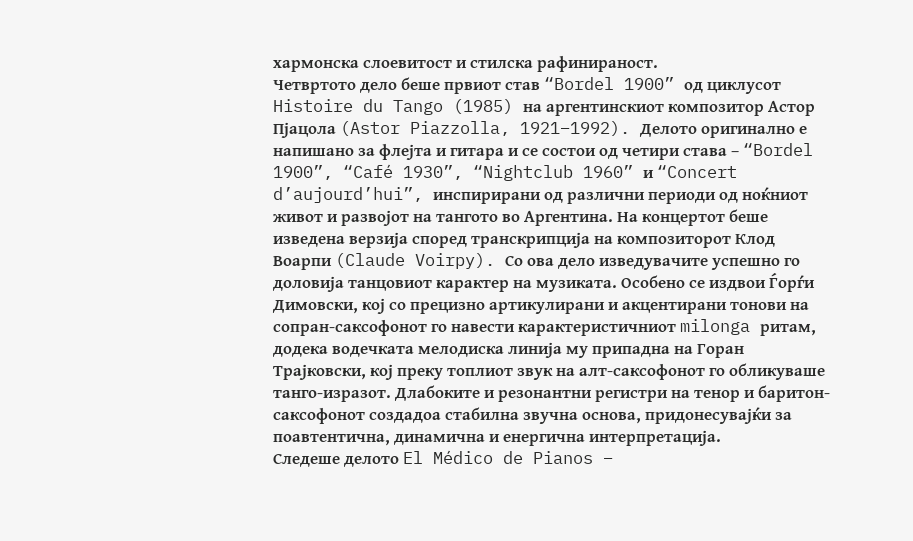хармонска слоевитост и стилска рафинираност.
Четвртото дело беше првиот став “Bordel 1900” од циклусот Histoire du Tango (1985) на аргентинскиот композитор Астор Пјацола (Astor Piazzolla, 1921–1992). Делото оригинално е напишано за флејта и гитара и се состои од четири става – “Bordel 1900”, “Café 1930”, “Nightclub 1960” и “Concert d’aujourd’hui”, инспирирани од различни периоди од ноќниот живот и развојот на тангото во Аргентина. На концертот беше изведена верзија според транскрипција на композиторот Клод Воарпи (Claude Voirpy). Со ова дело изведувачите успешно го доловија танцовиот карактер на музиката. Особено се издвои Ѓорѓи Димовски, кој со прецизно артикулирани и акцентирани тонови на сопран-саксофонот го навести карактеристичниот milonga ритам, додека водечката мелодиска линија му припадна на Горан Трајковски, кој преку топлиот звук на алт-саксофонот го обликуваше танго-изразот. Длабоките и резонантни регистри на тенор и баритон-саксофонот создадоа стабилна звучна основа, придонесувајќи за поавтентична, динамична и енергична интерпретација.
Следеше делото El Médico de Pianos –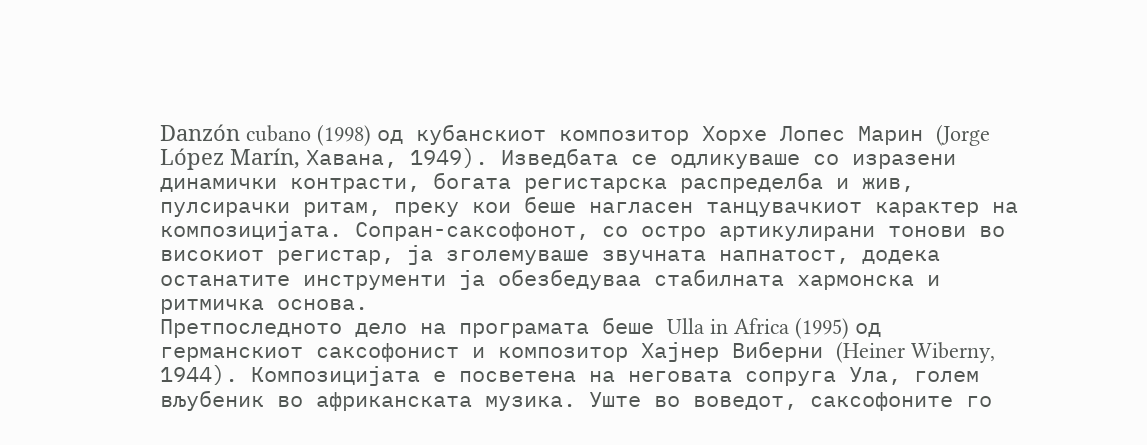Danzón cubano (1998) од кубанскиот композитор Хорхе Лопес Марин (Jorge López Marín, Хавана, 1949). Изведбата се одликуваше со изразени динамички контрасти, богата регистарска распределба и жив, пулсирачки ритам, преку кои беше нагласен танцувачкиот карактер на композицијата. Сопран-саксофонот, со остро артикулирани тонови во високиот регистар, ја зголемуваше звучната напнатост, додека останатите инструменти ја обезбедуваа стабилната хармонска и ритмичка основа.
Претпоследното дело на програмата беше Ulla in Africa (1995) од германскиот саксофонист и композитор Хајнер Виберни (Heiner Wiberny, 1944). Композицијата е посветена на неговата сопруга Ула, голем вљубеник во африканската музика. Уште во воведот, саксофоните го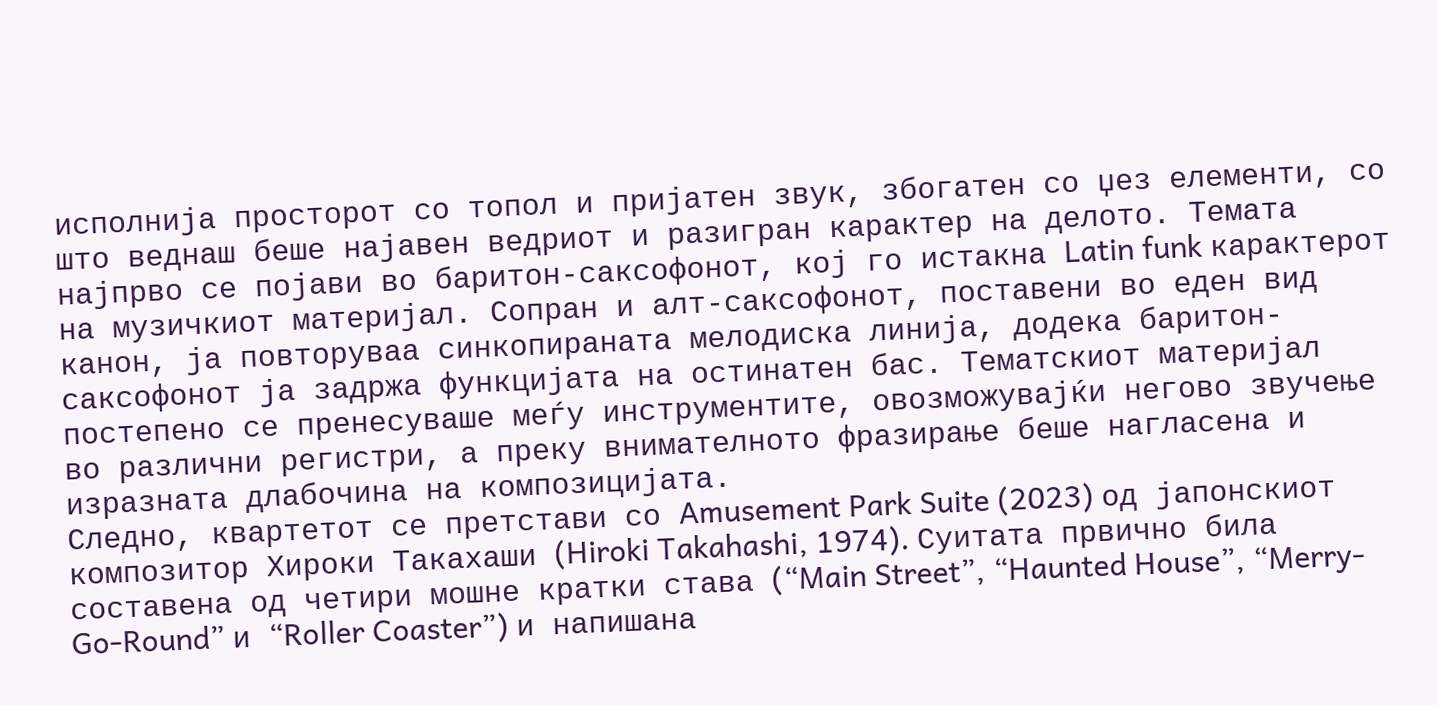исполнија просторот со топол и пријатен звук, збогатен со џез елементи, со што веднаш беше најавен ведриот и разигран карактер на делото. Темата најпрво се појави во баритон-саксофонот, кој го истакна Latin funk карактерот на музичкиот материјал. Сопран и алт-саксофонот, поставени во еден вид канон, ја повторуваа синкопираната мелодиска линија, додека баритон-саксофонот ја задржа функцијата на остинатен бас. Тематскиот материјал постепено се пренесуваше меѓу инструментите, овозможувајќи негово звучење во различни регистри, а преку внимателното фразирање беше нагласена и изразната длабочина на композицијата.
Следно, квартетот се претстави со Amusement Park Suite (2023) од јапонскиот композитор Хироки Такахаши (Hiroki Takahashi, 1974). Суитата првично била составена од четири мошне кратки става (“Main Street”, “Haunted House”, “Merry-Go-Round” и “Roller Coaster”) и напишана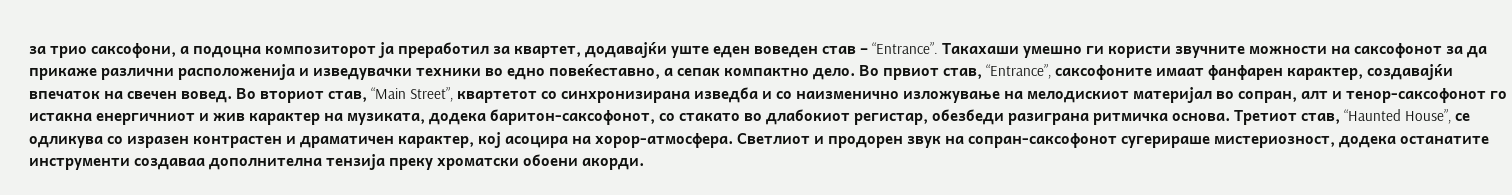за трио саксофони, а подоцна композиторот ја преработил за квартет, додавајќи уште еден воведен став – “Entrance”. Такахаши умешно ги користи звучните можности на саксофонот за да прикаже различни расположенија и изведувачки техники во едно повеќеставно, а сепак компактно дело. Во првиот став, “Entrance”, саксофоните имаат фанфарен карактер, создавајќи впечаток на свечен вовед. Во вториот став, “Main Street”, квартетот со синхронизирана изведба и со наизменично изложување на мелодискиот материјал во сопран, алт и тенор-саксофонот го истакна енергичниот и жив карактер на музиката, додека баритон-саксофонот, со стакато во длабокиот регистар, обезбеди разиграна ритмичка основа. Третиот став, “Haunted House”, се одликува со изразен контрастен и драматичен карактер, кој асоцира на хорор-атмосфера. Светлиот и продорен звук на сопран-саксофонот сугерираше мистериозност, додека останатите инструменти создаваа дополнителна тензија преку хроматски обоени акорди.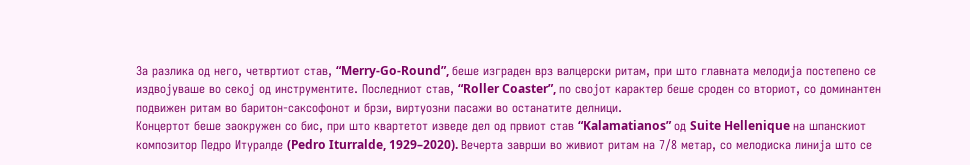За разлика од него, четвртиот став, “Merry-Go-Round”, беше изграден врз валцерски ритам, при што главната мелодија постепено се издвојуваше во секој од инструментите. Последниот став, “Roller Coaster”, по својот карактер беше сроден со вториот, со доминантен подвижен ритам во баритон-саксофонот и брзи, виртуозни пасажи во останатите делници.
Концертот беше заокружен со бис, при што квартетот изведе дел од првиот став “Kalamatianos” од Suite Hellenique на шпанскиот композитор Педро Итуралде (Pedro Iturralde, 1929–2020). Вечерта заврши во живиот ритам на 7/8 метар, со мелодиска линија што се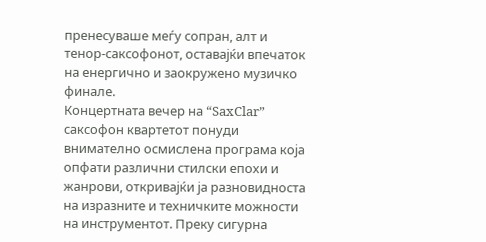пренесуваше меѓу сопран, алт и тенор-саксофонот, оставајќи впечаток на енергично и заокружено музичко финалe.
Концертната вечер на “SaxClar” саксофон квартетот понуди внимателно осмислена програма која опфати различни стилски епохи и жанрови, откривајќи ја разновидноста на изразните и техничките можности на инструментот. Преку сигурна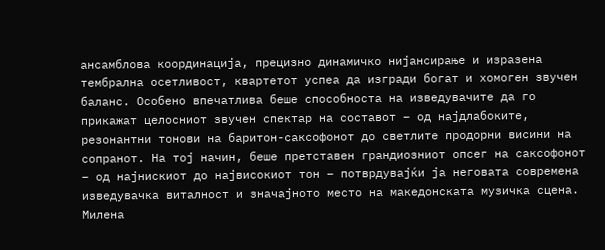ансамблова координација, прецизно динамичко нијансирање и изразена тембрална осетливост, квартетот успеа да изгради богат и хомоген звучен баланс. Особено впечатлива беше способноста на изведувачите да го прикажат целосниот звучен спектар на составот – од најдлабоките, резонантни тонови на баритон-саксофонот до светлите продорни висини на сопранот. На тој начин, беше претставен грандиозниот опсег на саксофонот – од најнискиот до највисокиот тон – потврдувајќи ја неговата современа изведувачка виталност и значајното место на македонската музичка сцена.
Милена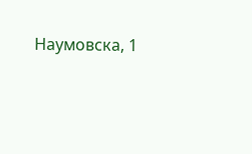Наумовска, 1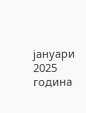јануари 2025 година